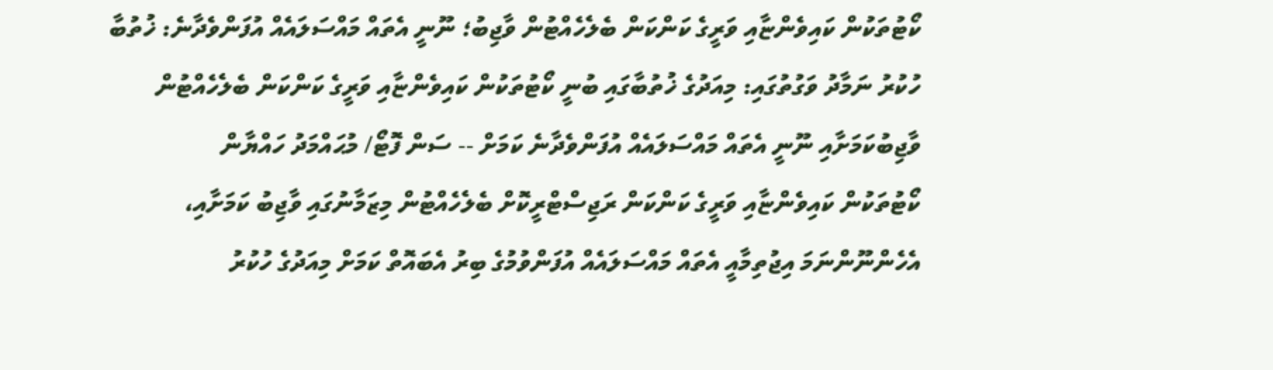ކޯޓުތަކުން ކައިވެންޏާއި ވަރީގެ ކަންކަން ބެލެހެއްޓުން ވާޖިބު؛ ނޫނީ އެތައް މައްސަލައެއް އުފަންވެދާނެ: ޚުތުބާ
ހުކުރު ނަމާދު ވަގުތުގައި: މިއަދުގެ ޚުތުބާގައި ބުނީ ކޯޓުތަކުން ކައިވެންޏާއި ވަރީގެ ކަންކަން ބެލެހެއްޓުން ވާޖިބުކަމަށާއި ނޫނީ އެތައް މައްސަލައެއް އުފަންވެދާނެ ކަމަށް -- ސަން ފޮޓޯ/ މުޙައްމަދު ހައްޔާން
ކޯޓުތަކުން ކައިވެންޏާއި ވަރީގެ ކަންކަން ރަޖިސްޓްރީކޮށް ބެލެހެއްޓުން މިޒަމާނުގައި ވާޖިބު ކަމަށާއި، އެހެންނޫންނަމަ އިޖުތިމާއީ އެތައް މައްސަލައެއް އުފަންވުމުގެ ބިރު އެބައޮތް ކަމަށް މިއަދުގެ ހުކުރު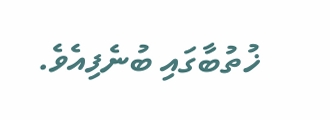ޚުތުބާގައި ބުނެފިއެވެ.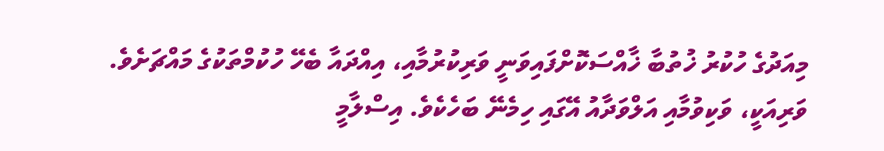މިއަދުގެ ހުކުރު ޚުތުބާ ޚާއްސަކޮށްފައިވަނީ ވަރިކުރުމާއި، އިއްދައާ ބެހޭ ހުކުމްތަކުގެ މައްޗަށެވެ.
ވަރިއަކީ، ވަކިވުމާއި އަލްވަދާއު އޭގައި ހިމެނޭ ބަހެކެވެ. އިސްލާމީ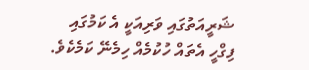ޝަރީއަތުގައި ވަރިއަކީ އެ ކަމުގައި ފިގްހީ އެތައް ހުކުމެއް ހިމެނޭ ކަމެކެވެ.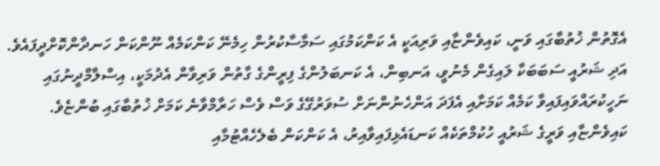އެގޮތުން ޚުތުބާގައި ވަނީ، ކައިވެންޏާއި ވަރިއަކީ އެ ކަންކަމުގައި ސަމާސާކުރުން ހިމެނޭ ކަންކަމެއް ނޫންކަން ހަނދާންކޮށްދީފައެވެ. އަދި ޝަރުއީ ސަބަބަކާ ލައިގެން މެނުވީ، އަނބިން، އެ ކަނބަލުންގެ ފިރީންގެ ގާތުން ވަރިވާން އެދުމަކީ، އިސްލާމްދީނުގައި ނަހީކުރައްވައިފައިވާ ކަމެއް ކަމަށާއި އެފަދަ އަންހެނުންނަށް ސުވަރުގޭގެ ވަސް ވެސް ހަރާމްވާނެ ކަމަށް ޚުތުބާގައި ބުންޏެވެ.
ކައިވެންޏާއި ވަރީގެ ޝަރުއީ ހުކުމްތަކެއް ކަނޑައެޅިފައިވާއިރު، އެ ކަންކަން ބެލެހެއްޓުމާއި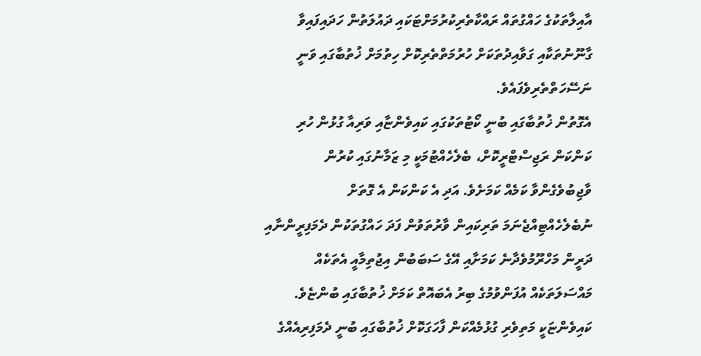އާއިލާތަކުގެ ހައްގުތައް ރައްކާތެރިކުރުމަށްޓަކައި ދައުލަތުން ހަދައިފައިވާ ގާނޫނުތަކާއި ގަވާއިދުތަކަށް ހުރުމަތްތެރިކޮށް ހިތުމަށް ޚުތުބާގައި ވަނީ ނަސޭހަތްތެރިވެފައެވެ.
އެގޮތުން ޚުތުބާގައި ބުނީ ކޯޓުތަކުގައި ކައިވެންޏާއި ވަރިއާ ގުޅުން ހުރި ކަންކަން ރަޖިސްޓްރީކޮށް، ބެލެހެއްޓުމަކީ މި ޒަމާނުގައި ކުރުން ވާޖިބުވެގެންވާ ކަމެއް ކަމަށެވެ. އަދި އެ ކަންކަން އެ ގޮތަށް ނުބެލެހެއްޓިއްޖެނަމަ ތަރިކައިން ވާރުތަވުން ފަދަ ހައްގުތަކުން ދެމަފިރީންނާއި ދަރީން މަހްރޫމުވެދާނެ ކަމަށާއި އޭގެ ސަބަބުން އިޖުތިމާއީ އެތަކެއް މައްސަލަތަކެއް އުފަންވުމުގެ ބިރު އެބައޮތް ކަމަށް ޚުތުބާގައި ބުންޏެވެ.
ކައިވެންޏަކީ މަތިވެރި ގުޅުމެއްކަން ފާހަގަކޮށް ޚުތުބާގައި ބުނީ ދެމަފިރިއެއްގެ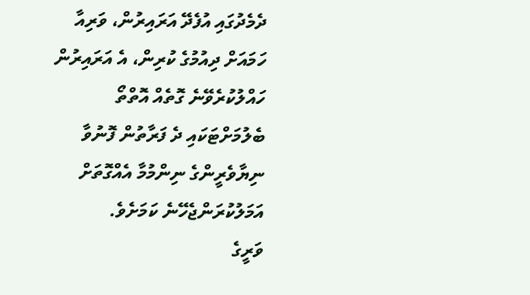ދެމެދުގައި އުފެދޭ އަރައިރުން، ވަރިއާ ހަމައަށް ދިއުމުގެ ކުރިން، އެ އަރައިރުން ހައްލުކުރެވޭނެ ގޮތެއް އޮތްތޯ ބެލުމަށްޓަކައި ދެ ފަރާތުން ފޮނުވާ ނިޔާވެރީންގެ ނިންމުމާ އެއްގޮތަށް އަމަލުކުރަންޖެހޭނެ ކަމަށެވެ.
ވަރީގެ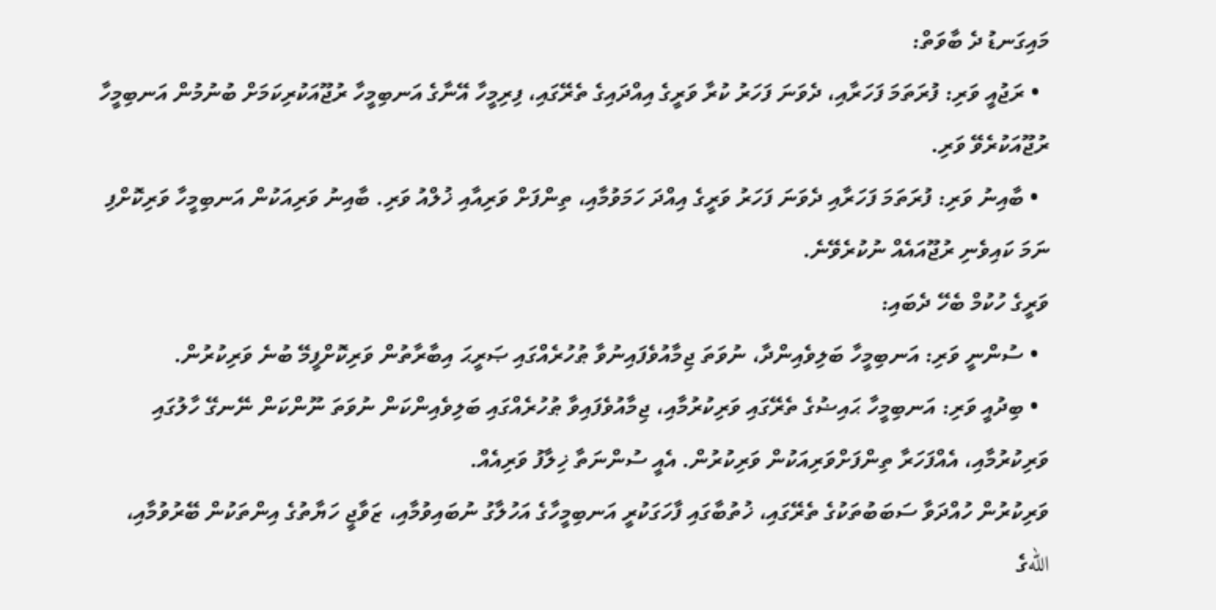މައިގަނޑު ދެ ބާވަތް:
  • ރަޖުއީ ވަރި: ފުރަތަމަ ފަހަރާއި، ދެވަނަ ފަހަރު ކުރާ ވަރީގެ އިއްދައިގެ ތެރޭގައި، ފިރިމީހާ އޭނާގެ އަނބިމީހާ ރުޖޫއަކުރިކަމަށް ބުނުމުން އަނބިމީހާ ރުޖޫއަކުރެވޭ ވަރި.
  • ބާއިނު ވަރި: ފުރަތަމަ ފަހަރާއި ދެވަނަ ފަހަރު ވަރީގެ އިއްދަ ހަމަވުމާއި، ތިންފަށް ވަރިއާއި ޚުލްއު ވަރި. ބާއިނު ވަރިއަކުން އަނބިމީހާ ވަރިކޮށްފި ނަމަ ކައިވެނި ރުޖޫއައެއް ނުކުރެވޭނެ.
ވަރީގެ ހުކުމް ބެހޭ ދެބައި:
  • ސުންނީ ވަރި: އަނބިމީހާ ބަލިވެއިންދާ، ނުވަތަ ޖިމާއުވެފައިނުވާ ޠުހުރެއްގައި ޞަރީޙަ އިބާރާތުން ވަރިކޮށްފީމޭ ބުނެ ވަރިކުރުން.
  • ބިދުއީ ވަރި: އަނބިމީހާ ޙައިޟުގެ ތެރޭގައި ވަރިކުރުމާއި، ޖިމާއުވެފައިވާ ޠުހުރެއްގައި ބަލިވެއިންކަން ނުވަތަ ނޫންކަން ނޭނގޭ ހާލުގައި ވަރިކުރުމާއި، އެއްފަހަރާ ތިންފަށްވަރިއަކުން ވަރިކުރުން. އެއީ ސުންނަތާ ޚިލާފު ވަރިއެއް.
ވަރިކުރުން ހުއްދަވާ ސަބަބުތަކުގެ ތެރޭގައި، ޚުތުބާގައި ފާހަގަކުރީ އަނބިމީހާގެ އަހުލާގު ނުބައިވުމާއި، ޒަވާޖީ ހަޔާތުގެ އިންތަކުން ބޭރުވުމާއި، اللهގެ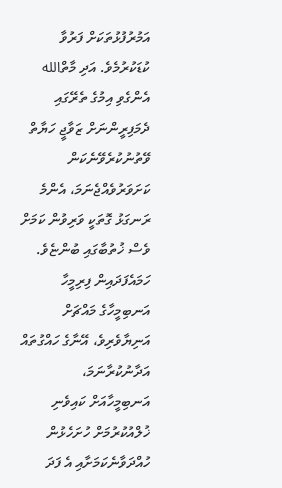އަމުރުފުޅުތަކަށް ފަރުވާ ކުޑަކުރުމެވެ. އަދި މާތްالله އެންގެވި އިމުގެ ތެރޭގައި ދެމަފިރީންނަށް ޒަވާޖީ ހަޔާތް ވޭތުނުކުރެވޭނެކަން ކަށަވަރުވެއްޖެނަމަ، އެންމެ ރަނގަޅު ގޮތަކީ ވަރިވުން ކަމަށް ވެސް ޚުތުބާގައި ބުންޏެވެ.
ހަމައެފަދައިން ފިރިމީހާ އަނބިމީހާގެ މައްޗަށް އަނިޔާވެރިވެ، އޭނާގެ ހައްގުތައް އަދާނުކުރާނަމަ، އަނބިމީހާއަށް ކައިވެނި ޚުލްއުކުރުމަށް ހުށަހެޅުން ހުއްދަވާނެކަމަށާއި އެ ފަދަ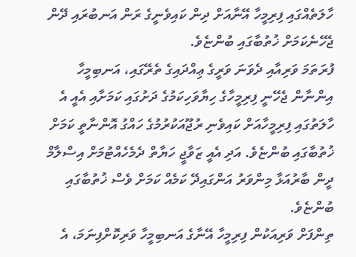ހާލަތެއްގައި ފިރިމީހާ އޭނާއަށް ދިން ކައިވެނީގެ ރަން އަނބުރައި ދޭން ޖެހޭނެކަމަށް ޚުތުބާގައި ބުންޏެވެ.
ފުރަތަމަ ވަރިއާއި ދެވަނަ ވަރީގެ ޢިއްދައިގެ ތެރޭގައި، އަނބިމީހާ އިންނާން ޖެހޭނީ ފިރިމީހާގެ ހިޔާވަހިކަމުގެ ދަށުގައި ކަމަށާއި އެއީ އެ ހާލަތުގައި ފިރިމީހާއަށް ކައިވެނި ރުޖޫއަކުރުމުގެ ހައްގު އޮންނާތީ ކަމަށް ޚުތުބާގައި ބުންޏެވެ. އަދި އެއީ ޒަވާޖީ ހަޔާތް ދެމެހެއްޓުމަށް އިސްލާމް ދީން ބާރުއަޅާ މިންވަރު އަންގައިދޭ ކަމެއް ކަމަށް ވެސް ޚުތުބާގައި ބުންޏެވެ.
ތިންފަށް ވަރިއަކުން ފިރިމީހާ އޭނާގެ އަނބިމީހާ ވަރިކޮށްފިނަމަ، އެ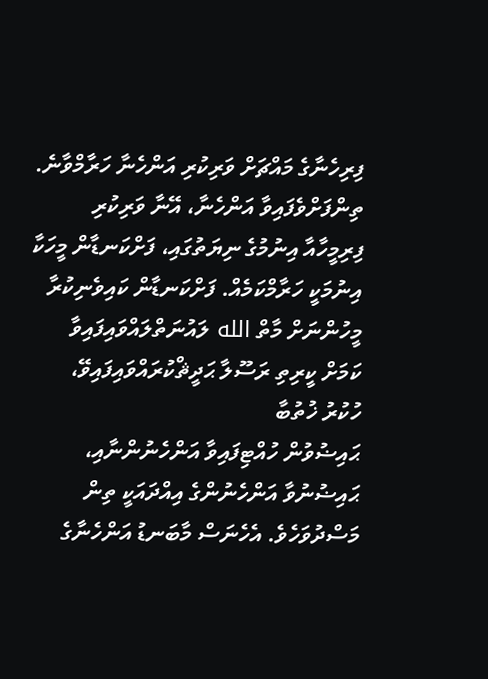ފިރިހެނާގެ މައްޗަށް ވަރިކުރި އަންހެނާ ހަރާމްވާނެ. ތިންފަށްވެފައިވާ އަންހެނާ، އޭނާ ވަރިކުރި ފިރިމީހާއާ އިނުމުގެ ނިޔަތުގައި، ފަށްކަނޑާން މީހަކާ އިނުމަކީ ހަރާމްކަމެއް. ފަށްކަނޑާން ކައިވެނިކުރާ މީހުންނަށް މާތް الله ލައުނަތްލައްވައިފައިވާ ކަމަށް ކީރިތި ރަސޫލާ ޙަދީޘްކުރައްވައިފައިވޭ، ހުކުރު ޚުތުބާ
ޙައިޟުވުން ހުއްޓިފައިވާ އަންހެނުންނާއި، ޙައިޟުނުވާ އަންހެނުންގެ އިއްދައަކީ ތިން މަސްދުވަހެވެ. އެހެނަސް މާބަނޑު އަންހެނާގެ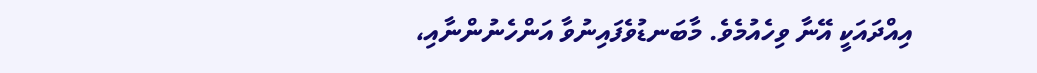އިއްދައަކީ އޭނާ ވިހެއުމެވެ. މާބަނޑުވެފައިނުވާ އަންހެނުންނާއި،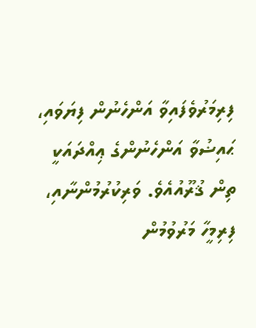ފިރިމަރުވެފައިވާ އަންހެނުން ފިޔަވައި، ޙައިޟުވާ އަންހެނުންގެ ޢިއްދައަކީ ތިން ޤުރޫއުއެވެ. ވަރިކުރުމުންނާއި، ފިރިމީހާ މަރުވުމުން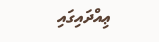ޢިއްދައިގައި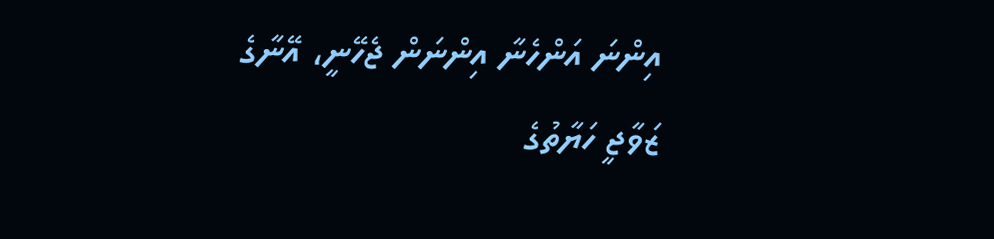އިންނަ އަންހެނާ އިންނަން ޖެހޭނީ، އޭނާގެ ޒަވާޖީ ހަޔާތުގެ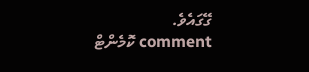ގޭގައެވެ.
comment ކޮމެންޓް